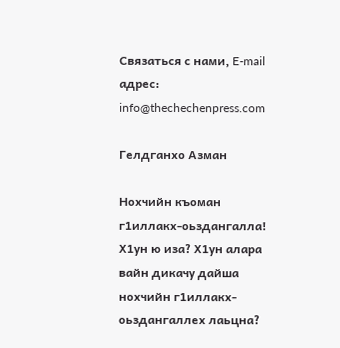Связаться с нами, E-mail адрес: info@thechechenpress.com

Гелдганхо Азман

Нохчийн къоман г1иллакх-оьздангалла! Х1ун ю иза? Х1ун алара вайн дикачу дайша нохчийн г1иллакх-оьздангаллех лаьцна?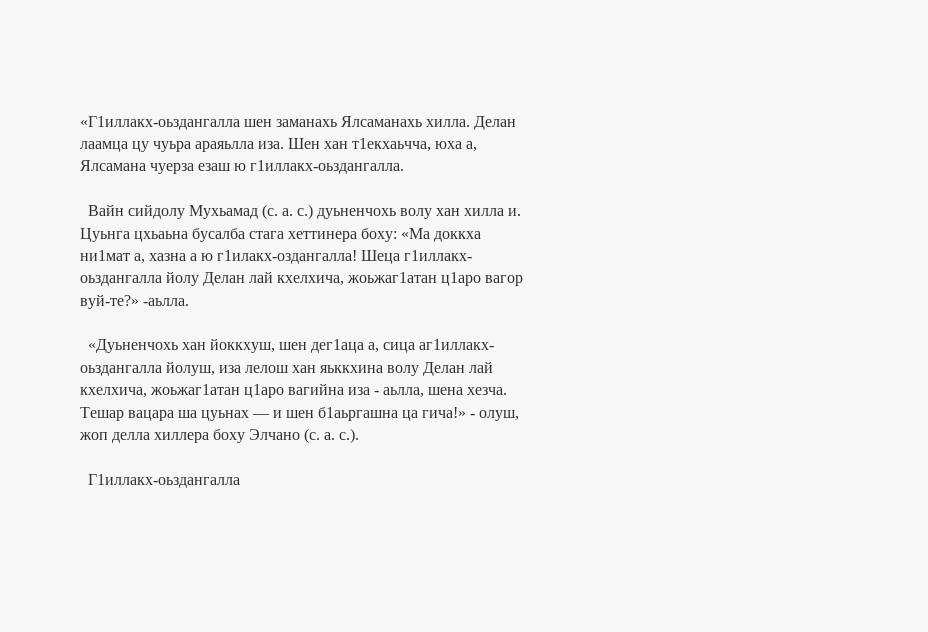«Г1иллакх-оьздангалла шен заманахь Ялсаманахь хилла. Делан лаамца цу чуьра араяьлла иза. Шен хан т1екхаьчча, юха а, Ялсамана чуерза езаш ю г1иллакх-оьздангалла.

  Вайн сийдолу Мухьамад (с. а. с.) дуьненчохь волу хан хилла и. Цуьнга цхьаьна бусалба стага хеттинера боху: «Ма доккха ни1мат а, хазна а ю г1илакх-оздангалла! Шеца г1иллакх-оьздангалла йолу Делан лай кхелхича, жоьжаг1атан ц1аро вагор вуй-те?» -аьлла.

  «Дуьненчохь хан йоккхуш, шен дег1аца а, сица аг1иллакх-оьздангалла йолуш, иза лелош хан яьккхина волу Делан лай кхелхича, жоьжаг1атан ц1аро вагийна иза - аьлла, шена хезча. Тешар вацара ша цуьнах — и шен б1аьргашна ца гича!» - олуш, жоп делла хиллера боху Элчано (с. а. с.).

  Г1иллакх-оьздангалла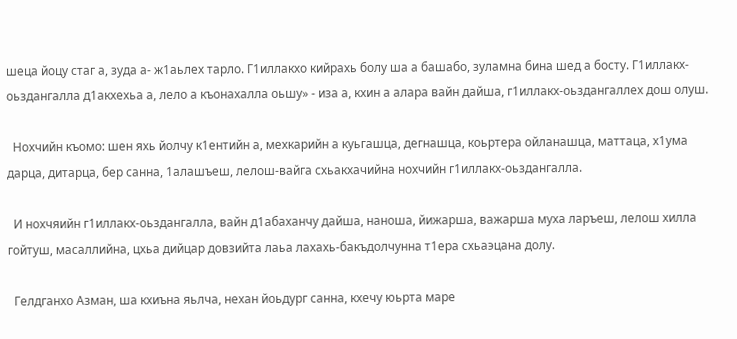шеца йоцу стаг а, зуда а- ж1аьлех тарло. Г1иллакхо кийрахь болу ша а башабо, зуламна бина шед а босту. Г1иллакх-оьздангалла д1акхехьа а, лело а къонахалла оьшу» - иза а, кхин а алара вайн дайша, г1иллакх-оьздангаллех дош олуш.

  Нохчийн къомо: шен яхь йолчу к1ентийн а, мехкарийн а куьгашца, дегнашца, коьртера ойланашца, маттаца, х1ума дарца, дитарца, бер санна, 1алашъеш, лелош-вайга схьакхачийна нохчийн г1иллакх-оьздангалла.

  И нохчяийн г1иллакх-оьздангалла, вайн д1абаханчу дайша, наноша, йижарша, важарша муха ларъеш, лелош хилла гойтуш, масаллийна, цхьа дийцар довзийта лаьа лахахь-бакъдолчунна т1ера схьаэцана долу.

  Гелдганхо Азман, ша кхиъна яьлча, нехан йоьдург санна, кхечу юьрта маре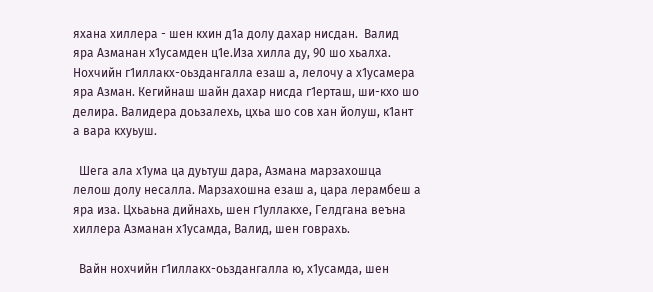яхана хиллера - шен кхин д1а долу дахар нисдан.  Валид яра Азманан х1усамден ц1е.Иза хилла ду, 90 шо хьалха. Нохчийн г1иллакх-оьздангалла езаш а, лелочу а х1усамера яра Азман. Кегийнаш шайн дахар нисда г1ерташ, ши-кхо шо делира. Валидера доьзалехь, цхьа шо сов хан йолуш, к1ант а вара кхуьуш.

  Шега ала х1ума ца дуьтуш дара, Азмана марзахошца лелош долу несалла. Марзахошна езаш а, цара лерамбеш а яра иза. Цхьаьна дийнахь, шен г1уллакхе, Гелдгана веъна хиллера Азманан х1усамда, Валид, шен говрахь.

  Вайн нохчийн г1иллакх-оьздангалла ю, х1усамда, шен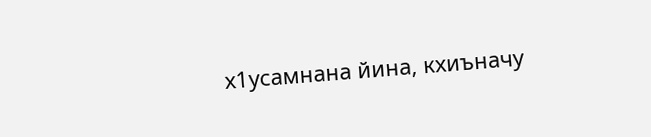х1усамнана йина, кхиъначу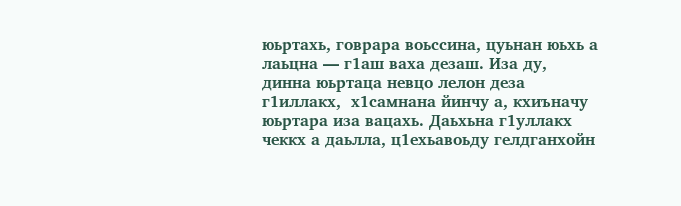юьртахь, говрара воьссина, цуьнан юьхь а лаьцна — г1аш ваха дезаш. Иза ду, динна юьртаца невцо лелон деза г1иллакх,  х1самнана йинчу а, кхиъначу юьртара иза вацахь. Даьхьна г1уллакх чеккх а даьлла, ц1ехьавоьду гелдганхойн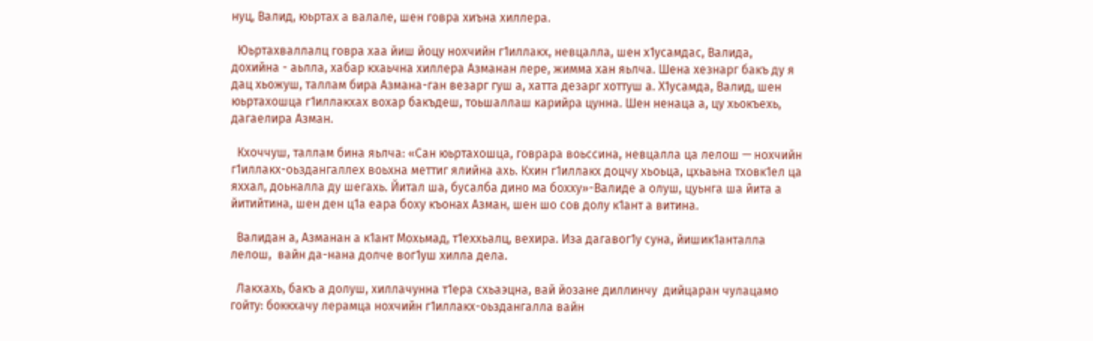нуц, Валид, юьртах а валале, шен говра хиъна хиллера.

  Юьртахваллалц говра хаа йиш йоцу нохчийн г1иллакх, невцалла, шен х1усамдас, Валида, дохийна - аьлла, хабар кхаьчна хиллера Азманан лере, жимма хан яьлча. Шена хезнарг бакъ ду я дац хьожуш, таллам бира Азмана-ган везарг гуш а, хатта дезарг хоттуш а. Х1усамда, Валид, шен юьртахошца г1иллакхах вохар бакъдеш, тоьшаллаш карийра цунна. Шен ненаца а, цу хьокъехь, дагаелира Азман.

  Кхоччуш, таллам бина яьлча: «Сан юьртахошца, говрара воьссина, невцалла ца лелош — нохчийн г1иллакх-оьздангаллех воьхна меттиг ялийна ахь. Кхин г1иллакх доцчу хьоьца, цхьаьна тховк1ел ца яххал, доьналла ду шегахь. Йитал ша, бусалба дино ма бохху»-Валиде а олуш, цуьнга ша йита а йитийтина, шен ден ц1а еара боху къонах Азман, шен шо сов долу к1ант а витина.

  Валидан а, Азманан а к1ант Мохьмад, т1еххьалц, вехира. Иза дагавог1у суна, йишик1анталла лелош,  вайн да-нана долче вог1уш хилла дела.

  Лакхахь, бакъ а долуш, хиллачунна т1ера схьаэцна, вай йозане диллинчу  дийцаран чулацамо гойту: боккхачу лерамца нохчийн г1иллакх-оьздангалла вайн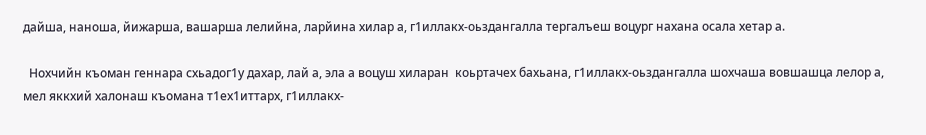дайша, наноша, йижарша, вашарша лелийна, ларйина хилар а, г1иллакх-оьздангалла тергалъеш воцург нахана осала хетар а.

  Нохчийн къоман геннара схьадог1у дахар, лай а, эла а воцуш хиларан  коьртачех бахьана, г1иллакх-оьздангалла шохчаша вовшашца лелор а, мел яккхий халонаш къомана т1ех1иттарх, г1иллакх-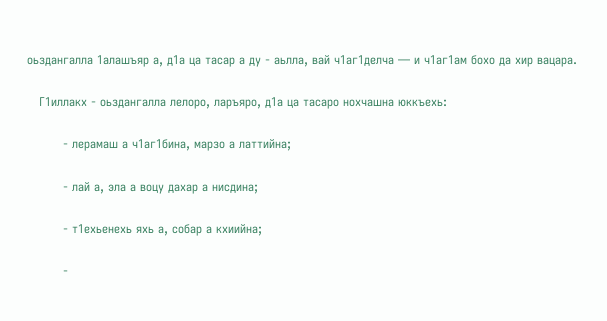оьздангалла 1алашъяр а, д1а ца тасар а ду - аьлла, вай ч1аг1делча — и ч1аг1ам бохо да хир вацара.

   Г1иллакх - оьздангалла лелоро, ларъяро, д1а ца тасаро нохчашна юккъехь:

         - лерамаш а ч1аг1бина, марзо а латтийна;

         - лай а, эла а воцу дахар а нисдина;

         - т1ехьенехь яхь а, собар а кхиийна;

         -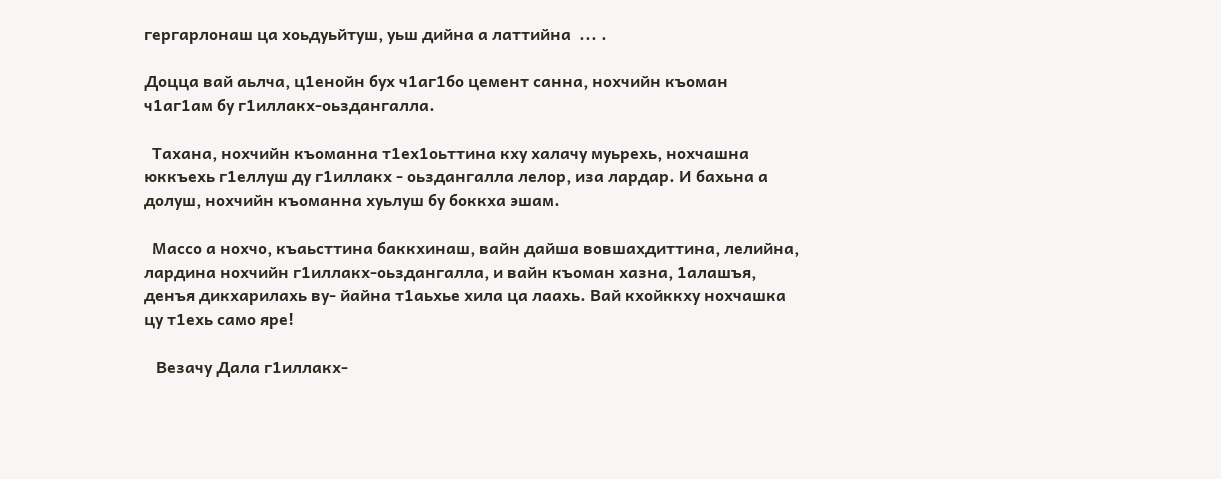гергарлонаш ца хоьдуьйтуш, уьш дийна а латтийна  ... .

Доцца вай аьлча, ц1енойн бух ч1аг1бо цемент санна, нохчийн къоман ч1аг1ам бу г1иллакх-оьздангалла.

  Тахана, нохчийн къоманна т1ех1оьттина кху халачу муьрехь, нохчашна юккъехь г1еллуш ду г1иллакх - оьздангалла лелор, иза лардар. И бахьна а долуш, нохчийн къоманна хуьлуш бу боккха эшам.

  Массо а нохчо, къаьсттина баккхинаш, вайн дайша вовшахдиттина, лелийна, лардина нохчийн г1иллакх-оьздангалла, и вайн къоман хазна, 1алашъя, денъя дикхарилахь ву- йайна т1аьхье хила ца лаахь. Вай кхойккху нохчашка цу т1ехь само яре!

   Везачу Дала г1иллакх-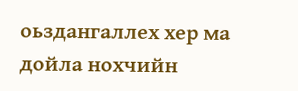оьздангаллех хер ма дойла нохчийн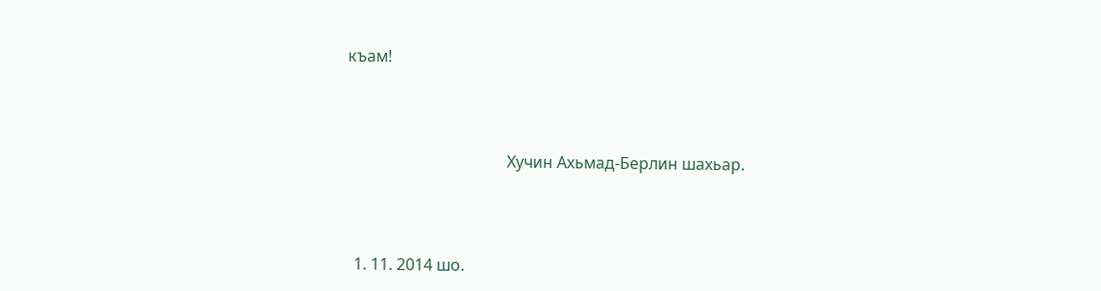къам!



                                        Хучин Ахьмад-Берлин шахьар.



  1. 11. 2014 шо.